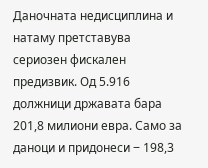Даночната недисциплина и натаму претставува сериозен фискален предизвик. Од 5.916 должници државата бара 201,8 милиони евра. Само за даноци и придонеси ‒ 198,3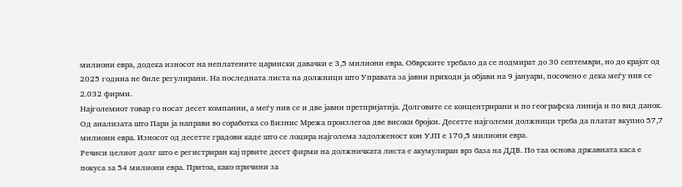милиони евра, додека износот на неплатените царински давачки е 3,5 милиони евра. Обврските требало да се подмират до 30 септември, но до крајот од 2025 година не биле регулирани. На последната листа на должници што Управата за јавни приходи ја објави на 9 јануари, посочено е дека меѓу нив се 2.032 фирми.
Најголемиот товар го носат десет компании, а меѓу нив се и две јавни претпријатија. Долговите се концентрирани и по географска линија и по вид данок. Од анализата што Пари ја направи во соработка со Бизнис Мрежа произлегоа две високи бројки. Десетте најголеми должници треба да платат вкупно 57,7 милиони евра. Износот од десетте градови каде што се лоцира најголема задолженост кон УЈП е 170,5 милиони евра.
Речиси целиот долг што е регистриран кај првите десет фирми на должничката листа е акумулиран врз база на ДДВ. По таа основа државната каса е покуса за 54 милиони евра. Притоа, како причини за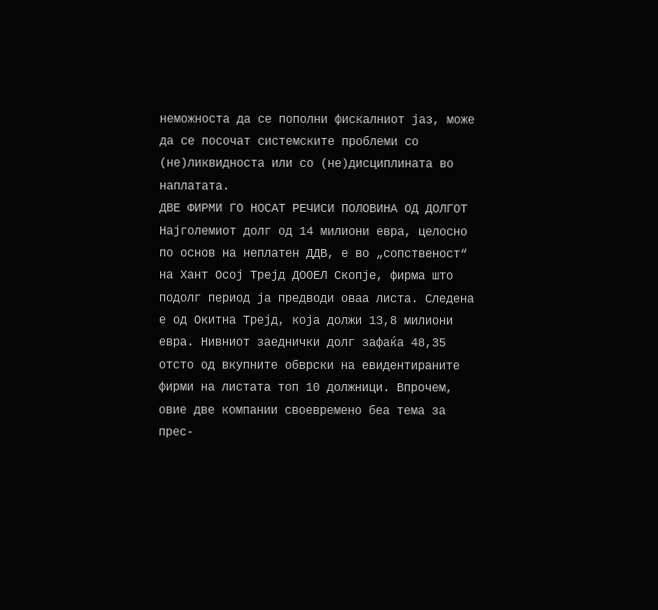неможноста да се пополни фискалниот јаз, може да се посочат системските проблеми со (не)ликвидноста или со (не)дисциплината во наплатата.
ДВЕ ФИРМИ ГО НОСАТ РЕЧИСИ ПОЛОВИНА ОД ДОЛГОТ
Најголемиот долг од 14 милиони евра, целосно по основ на неплатен ДДВ, е во „сопственост“ на Хант Осој Трејд ДООЕЛ Скопје, фирма што подолг период ја предводи оваа листа. Следена е од Окитна Трејд, која должи 13,8 милиони евра. Нивниот заеднички долг зафаќа 48,35 отсто од вкупните обврски на евидентираните фирми на листата топ 10 должници. Впрочем, овие две компании своевремено беа тема за прес-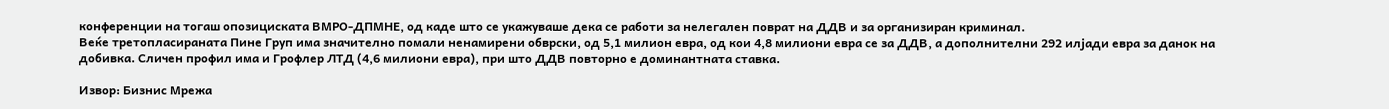конференции на тогаш опозициската ВМРО-ДПМНЕ, од каде што се укажуваше дека се работи за нелегален поврат на ДДВ и за организиран криминал.
Веќе третопласираната Пине Груп има значително помали ненамирени обврски, од 5,1 милион евра, од кои 4,8 милиони евра се за ДДВ, а дополнителни 292 илјади евра за данок на добивка. Сличен профил има и Грофлер ЛТД (4,6 милиони евра), при што ДДВ повторно е доминантната ставка.

Извор: Бизнис Мрежа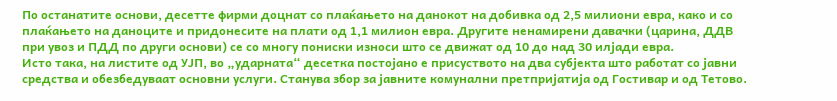По останатите основи, десетте фирми доцнат со плаќањето на данокот на добивка од 2,5 милиони евра, како и со плаќањето на даноците и придонесите на плати од 1,1 милион евра. Другите ненамирени давачки (царина, ДДВ при увоз и ПДД по други основи) се со многу пониски износи што се движат од 10 до над 30 илјади евра.
Исто така, на листите од УЈП, во „ударната“ десетка постојано е присуството на два субјекта што работат со јавни средства и обезбедуваат основни услуги. Станува збор за јавните комунални претпријатија од Гостивар и од Тетово.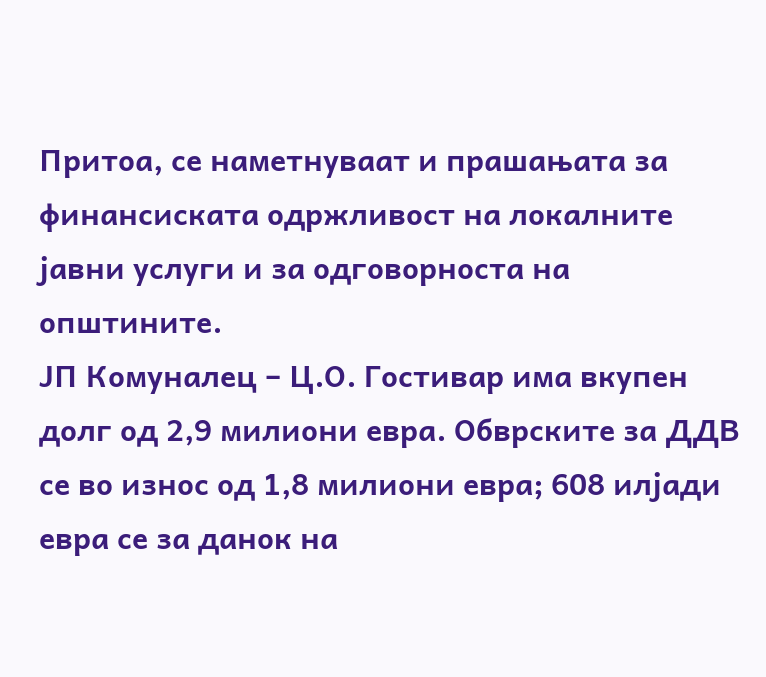Притоа, се наметнуваат и прашањата за финансиската одржливост на локалните јавни услуги и за одговорноста на општините.
ЈП Комуналец – Ц.О. Гостивар има вкупен долг од 2,9 милиони евра. Обврските за ДДВ се во износ од 1,8 милиони евра; 608 илјади евра се за данок на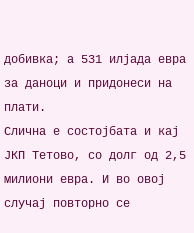добивка; а 531 илјада евра за даноци и придонеси на плати.
Слична е состојбата и кај ЈКП Тетово, со долг од 2,5 милиони евра. И во овој случај повторно се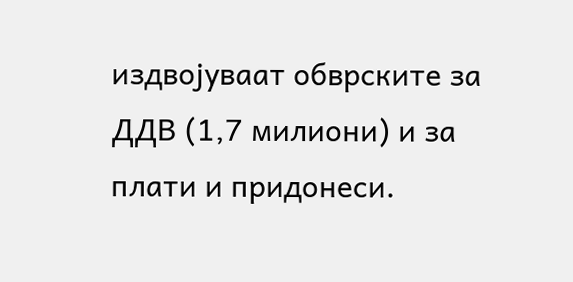издвојуваат обврските за ДДВ (1,7 милиони) и за плати и придонеси.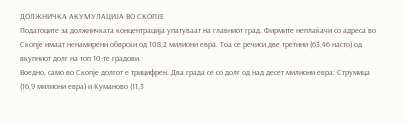ДОЛЖНИЧКА АКУМУЛАЦИЈА ВО СКОПЈЕ
Податоците за должничката концентрација упатуваат на главниот град. Фирмите неплаќачи со адреса во Скопје имаат ненамирени обврски од 108,2 милиони евра. Тоа се речиси две третини (63,46 насто) од вкупниот долг на топ 10-те градови.
Воедно, само во Скопје долгот е трицифрен. Два града се со долг од над десет милиони евра: Струмица (16,9 милиони евра) и Куманово (11,3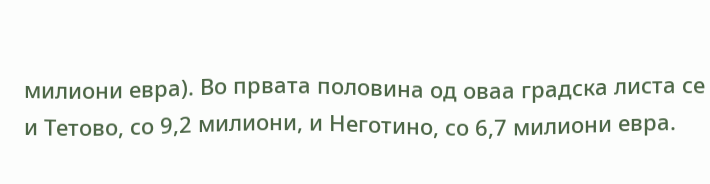милиони евра). Во првата половина од оваа градска листа се и Тетово, со 9,2 милиони, и Неготино, со 6,7 милиони евра.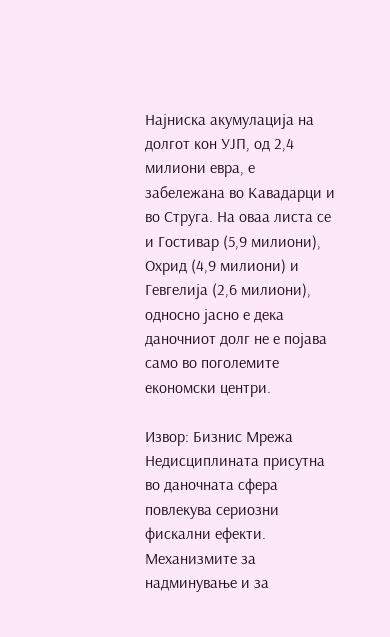Најниска акумулација на долгот кон УЈП, од 2,4 милиони евра, е забележана во Кавадарци и во Струга. На оваа листа се и Гостивар (5,9 милиони), Охрид (4,9 милиони) и Гевгелија (2,6 милиони), односно јасно е дека даночниот долг не е појава само во поголемите економски центри.

Извор: Бизнис Мрежа
Недисциплината присутна во даночната сфера повлекува сериозни фискални ефекти. Механизмите за надминување и за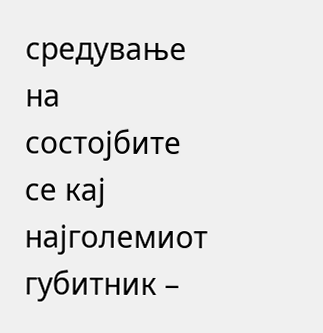средување на состојбите се кај најголемиот губитник –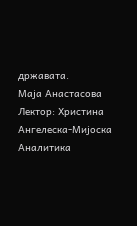државата.
Маја Анастасова
Лектор: Христина Ангелеска-Мијоска
Аналитика